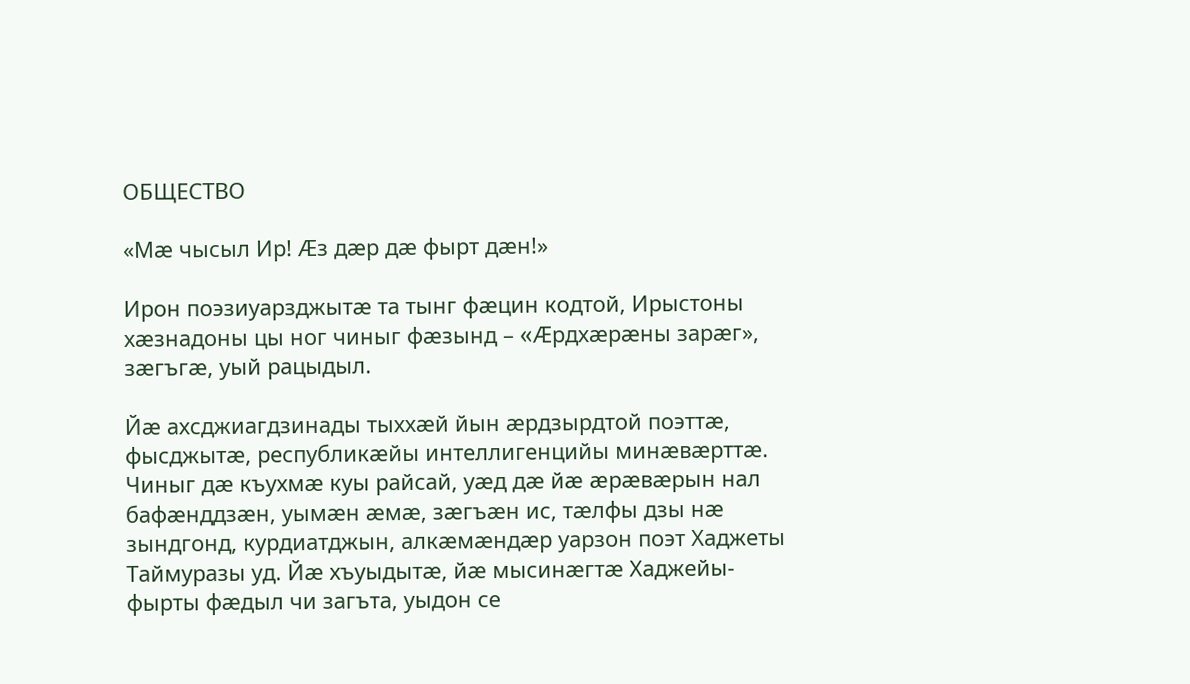ОБЩЕСТВО

«Мæ чысыл Ир! Æз дæр дæ фырт дæн!»

Ирон поэзиуарзджытæ та тынг фæцин кодтой, Ирыстоны хæзнадоны цы ног чиныг фæзынд – «Æрдхæрæны зарæг», зæгъгæ, уый рацыдыл.

Йæ ахсджиагдзинады тыххæй йын æрдзырдтой поэттæ, фысджытæ, республикæйы интеллигенцийы минæвæрттæ. Чиныг дæ къухмæ куы райсай, уæд дæ йæ æрæвæрын нал бафæнддзæн, уымæн æмæ, зæгъæн ис, тæлфы дзы нæ зындгонд, курдиатджын, алкæмæндæр уарзон поэт Хаджеты Таймуразы уд. Йæ хъуыдытæ, йæ мысинæгтæ Хаджейы-фырты фæдыл чи загъта, уыдон се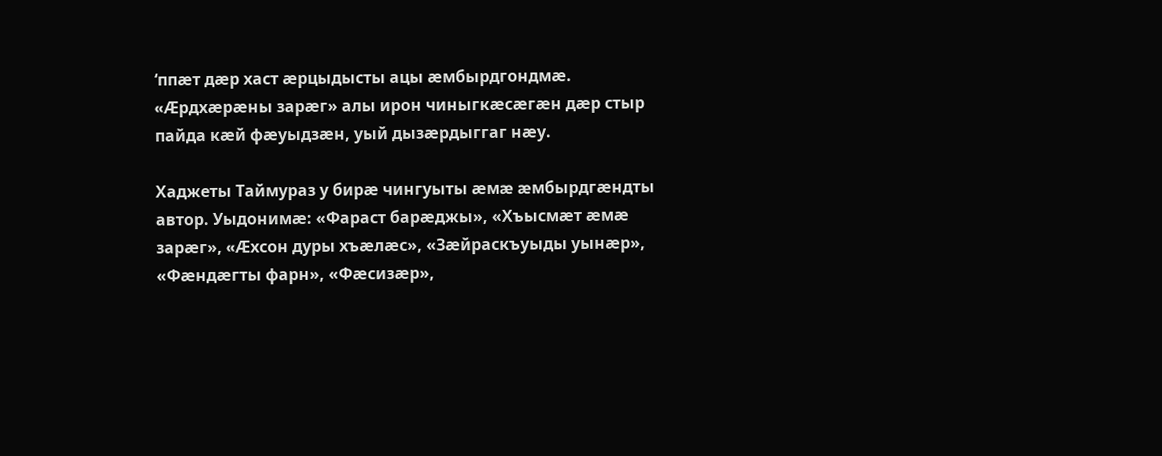‘ппæт дæр хаст æрцыдысты ацы æмбырдгондмæ. «Æрдхæрæны зарæг» алы ирон чиныгкæсæгæн дæр стыр пайда кæй фæуыдзæн, уый дызæрдыггаг нæу.

Хаджеты Таймураз у бирæ чингуыты æмæ æмбырдгæндты автор. Уыдонимæ: «Фараст барæджы», «Хъысмæт æмæ зарæг», «Æхсон дуры хъæлæс», «Зæйраскъуыды уынæр», «Фæндæгты фарн», «Фæсизæр»,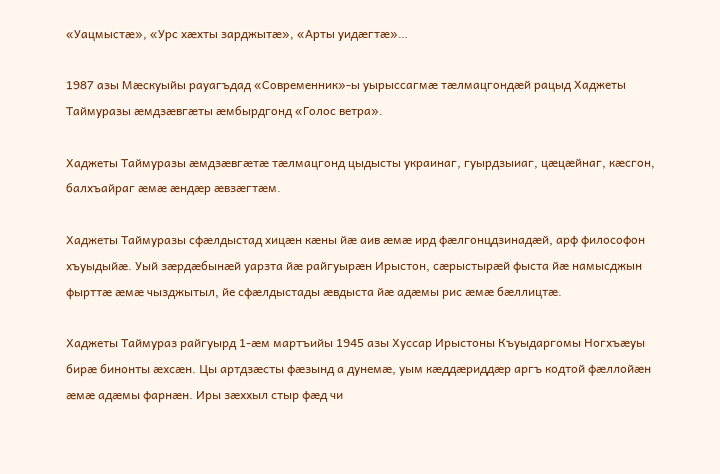«Уацмыстæ», «Урс хæхты зарджытæ», «Арты уидæгтæ»…

1987 азы Мæскуыйы рауагъдад «Современник»-ы уырыссагмæ тæлмацгондæй рацыд Хаджеты Таймуразы æмдзæвгæты æмбырдгонд «Голос ветра».

Хаджеты Таймуразы æмдзæвгæтæ тæлмацгонд цыдысты украинаг, гуырдзыиаг, цæцæйнаг, кæсгон, балхъайраг æмæ æндæр æвзæгтæм.

Хаджеты Таймуразы сфæлдыстад хицæн кæны йæ аив æмæ ирд фæлгонцдзинадæй, арф философон хъуыдыйæ. Уый зæрдæбынæй уарзта йæ райгуырæн Ирыстон, сæрыстырæй фыста йæ намысджын фырттæ æмæ чызджытыл, йе сфæлдыстады æвдыста йæ адæмы рис æмæ бæллицтæ.

Хаджеты Таймураз райгуырд 1-æм мартъийы 1945 азы Хуссар Ирыстоны Къуыдаргомы Ногхъæуы бирæ бинонты æхсæн. Цы артдзæсты фæзынд а дунемæ, уым кæддæриддæр аргъ кодтой фæллойæн æмæ адæмы фарнæн. Иры зæххыл стыр фæд чи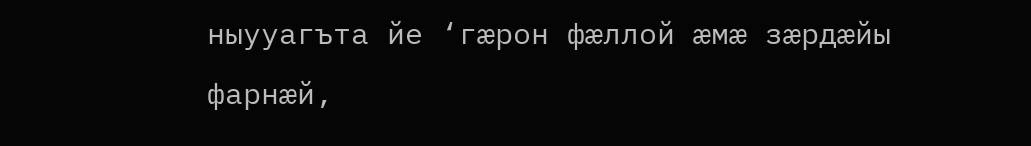ныууагъта йе ‘гæрон фæллой æмæ зæрдæйы фарнæй,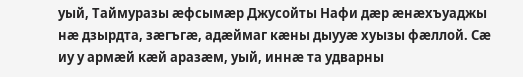уый, Таймуразы æфсымæр Джусойты Нафи дæр æнæхъуаджы нæ дзырдта, зæгъгæ, адæймаг кæны дыууæ хуызы фæллой. Сæ иу у армæй кæй аразæм, уый, иннæ та удварны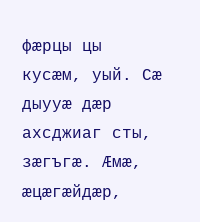фæрцы цы кусæм, уый. Сæ дыууæ дæр ахсджиаг сты, зæгъгæ. Æмæ, æцæгæйдæр,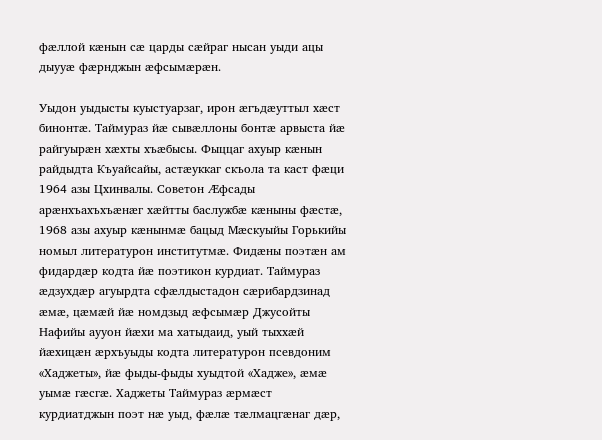фæллой кæнын сæ царды сæйраг нысан уыди ацы дыууæ фæрнджын æфсымæрæн.

Уыдон уыдысты куыстуарзаг, ирон æгъдæуттыл хæст бинонтæ. Таймураз йæ сывæллоны бонтæ арвыста йæ райгуырæн хæхты хъæбысы. Фыццаг ахуыр кæнын райдыдта Къуайсайы, астæуккаг скъола та каст фæци 1964 азы Цхинвалы. Советон Æфсады арæнхъахъхъæнæг хæйтты баслужбæ кæныны фæстæ, 1968 азы ахуыр кæнынмæ бацыд Мæскуыйы Горькийы номыл литературон институтмæ. Фидæны поэтæн ам фидардæр кодта йæ поэтикон курдиат. Таймураз æдзухдæр агуырдта сфæлдыстадон сæрибардзинад æмæ, цæмæй йæ номдзыд æфсымæр Джусойты Нафийы аууон йæхи ма хатыдаид, уый тыххæй йæхицæн æрхъуыды кодта литературон псевдоним «Хаджеты», йæ фыды-фыды хуыдтой «Хадже», æмæ уымæ гæсгæ. Хаджеты Таймураз æрмæст курдиатджын поэт нæ уыд, фæлæ тæлмацгæнаг дæр,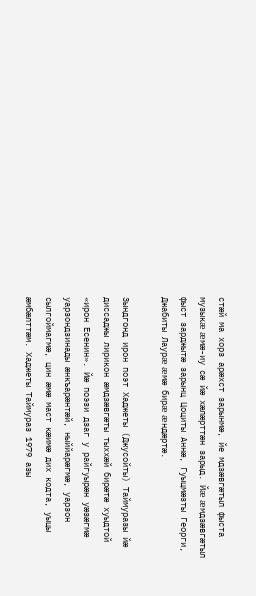стæй ма хорз арæхст зарынмæ, йе мдзæвгæтыл фыста музыкæ æмæ-иу сæ йæ хæлæрттæн зарыд. Йæ æмдзæвгæтыл фыст зарджытæ зарынц Цоциты Аннæ, Гуыцмæзты Георги, Джабиты Лаурæ æмæ бирæ æндæртæ.

Зындгонд ирон поэт Хаджеты (Джусойты) Таймуразы йæ диссаджы лирикон æмдзæвгæты тыххæй бирæтæ хуыдтой «ирон Есенин». Йæ поэзи дзаг у райгуырæн уæзæгмæ уарзондзинады æнкъарæнтæй, ныййарæгмæ, уарзон сылгоймагмæ, цин æмæ маст кæимæ дих кодта, уыцы æмбæлттæм. Хаджеты Таймураз 1979 азы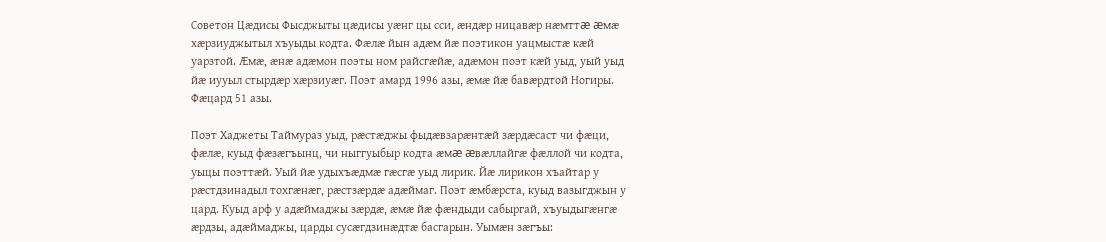Советон Цæдисы Фысджыты цæдисы уæнг цы сси, æндæр ницавæр нæмттæ æмæ хæрзиуджытыл хъуыды кодта. Фæлæ йын адæм йæ поэтикон уацмыстæ кæй уарзтой. Æмæ, æнæ адæмон поэты ном райсгæйæ, адæмон поэт кæй уыд, уый уыд йæ иууыл стырдæр хæрзиуæг. Поэт амард 1996 азы, æмæ йæ бавæрдтой Ногиры. Фæцард 51 азы.

Поэт Хаджеты Таймураз уыд, рæстæджы фыдæвзарæнтæй зæрдæсаст чи фæци, фæлæ, куыд фæзæгъынц, чи ныггуыбыр кодта æмæ æвæллайгæ фæллой чи кодта, уыцы поэттæй. Уый йæ удыхъæдмæ гæсгæ уыд лирик. Йæ лирикон хъайтар у рæстдзинадыл тохгæнæг, рæстзæрдæ адæймаг. Поэт æмбæрста, куыд вазыгджын у цард. Куыд арф у адæймаджы зæрдæ, æмæ йæ фæндыди сабыргай, хъуыдыгæнгæ æрдзы, адæймаджы, царды сусæгдзинæдтæ басгарын. Уымæн зæгъы: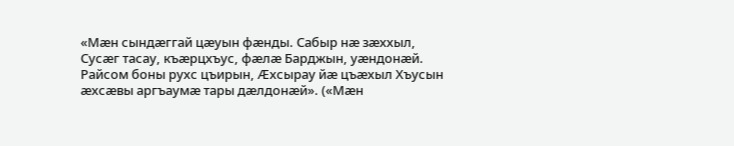«Мæн сындæггай цæуын фæнды. Сабыр нæ зæххыл, Сусæг тасау, къæрцхъус, фæлæ Барджын, уæндонæй. Райсом боны рухс цъирын, Æхсырау йæ цъæхыл Хъусын æхсæвы аргъаумæ тары дæлдонæй». («Мæн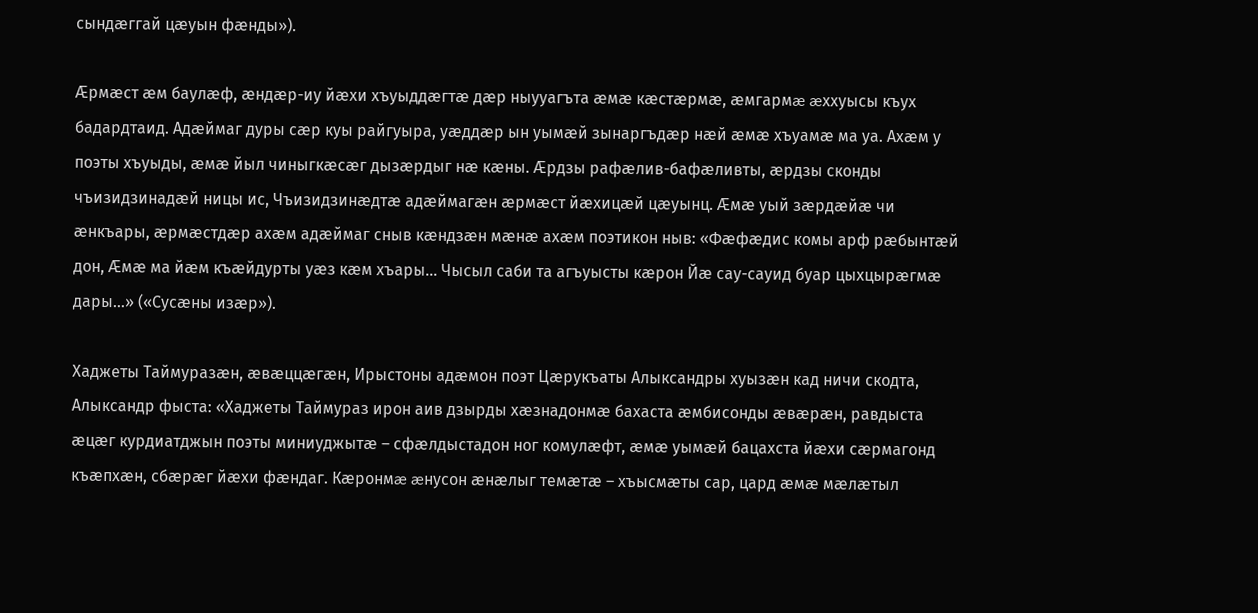сындæггай цæуын фæнды»).

Æрмæст æм баулæф, æндæр-иу йæхи хъуыддæгтæ дæр ныууагъта æмæ кæстæрмæ, æмгармæ æххуысы къух бадардтаид. Адæймаг дуры сæр куы райгуыра, уæддæр ын уымæй зынаргъдæр нæй æмæ хъуамæ ма уа. Ахæм у поэты хъуыды, æмæ йыл чиныгкæсæг дызæрдыг нæ кæны. Æрдзы рафæлив-бафæливты, æрдзы сконды чъизидзинадæй ницы ис, Чъизидзинæдтæ адæймагæн æрмæст йæхицæй цæуынц. Æмæ уый зæрдæйæ чи æнкъары, æрмæстдæр ахæм адæймаг сныв кæндзæн мæнæ ахæм поэтикон ныв: «Фæфæдис комы арф рæбынтæй дон, Æмæ ма йæм къæйдурты уæз кæм хъары… Чысыл саби та агъуысты кæрон Йæ сау-сауид буар цыхцырæгмæ дары…» («Сусæны изæр»).

Хаджеты Таймуразæн, æвæццæгæн, Ирыстоны адæмон поэт Цæрукъаты Алыксандры хуызæн кад ничи скодта, Алыксандр фыста: «Хаджеты Таймураз ирон аив дзырды хæзнадонмæ бахаста æмбисонды æвæрæн, равдыста æцæг курдиатджын поэты миниуджытæ – сфæлдыстадон ног комулæфт, æмæ уымæй бацахста йæхи сæрмагонд къæпхæн, сбæрæг йæхи фæндаг. Кæронмæ æнусон æнæлыг темæтæ – хъысмæты сар, цард æмæ мæлæтыл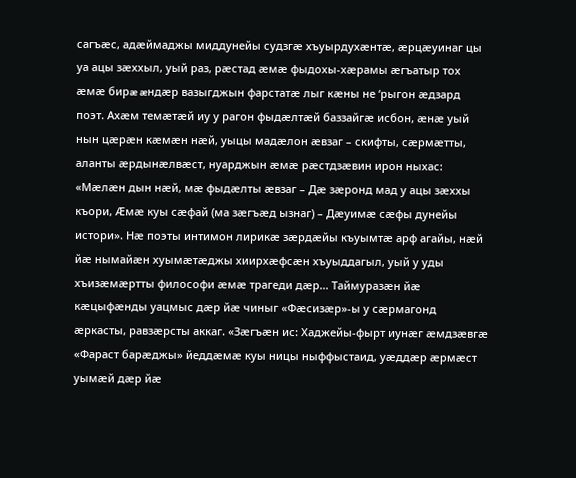сагъæс, адæймаджы миддунейы судзгæ хъуырдухæнтæ, æрцæуинаг цы уа ацы зæххыл, уый раз, рæстад æмæ фыдохы-хæрамы æгъатыр тох æмæ бирæ æндæр вазыгджын фарстатæ лыг кæны не ‘рыгон æдзард поэт. Ахæм темæтæй иу у рагон фыдæлтæй баззайгæ исбон, æнæ уый нын цæрæн кæмæн нæй, уыцы мадæлон æвзаг – скифты, сæрмæтты, аланты æрдынæлвæст, нуарджын æмæ рæстдзæвин ирон ныхас: «Мæлæн дын нæй, мæ фыдæлты æвзаг – Дæ зæронд мад у ацы зæххы къори, Æмæ куы сæфай (ма зæгъæд ызнаг) – Дæуимæ сæфы дунейы истори». Нæ поэты интимон лирикæ зæрдæйы къуымтæ арф агайы, нæй йæ нымайæн хуымæтæджы хиирхæфсæн хъуыддагыл, уый у уды хъизæмæртты философи æмæ трагеди дæр… Таймуразæн йæ кæцыфæнды уацмыс дæр йæ чиныг «Фæсизæр»-ы у сæрмагонд æркасты, равзæрсты аккаг. «Зæгъæн ис: Хаджейы-фырт иунæг æмдзæвгæ «Фараст барæджы» йеддæмæ куы ницы ныффыстаид, уæддæр æрмæст уымæй дæр йæ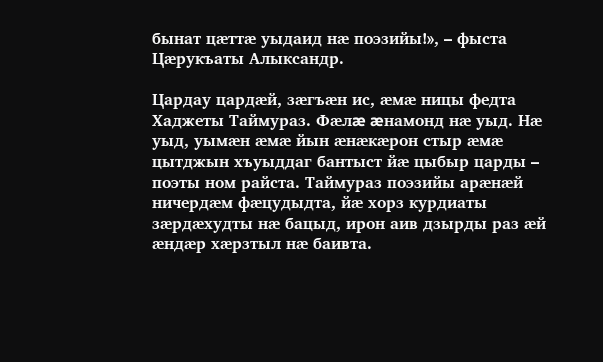бынат цæттæ уыдаид нæ поэзийы!», – фыста Цæрукъаты Алыксандр.

Цардау цардæй, зæгъæн ис, æмæ ницы федта Хаджеты Таймураз. Фæлæ æнамонд нæ уыд. Нæ уыд, уымæн æмæ йын æнæкæрон стыр æмæ цытджын хъуыддаг бантыст йæ цыбыр царды – поэты ном райста. Таймураз поэзийы арæнæй ничердæм фæцудыдта, йæ хорз курдиаты зæрдæхудты нæ бацыд, ирон аив дзырды раз æй æндæр хæрзтыл нæ баивта.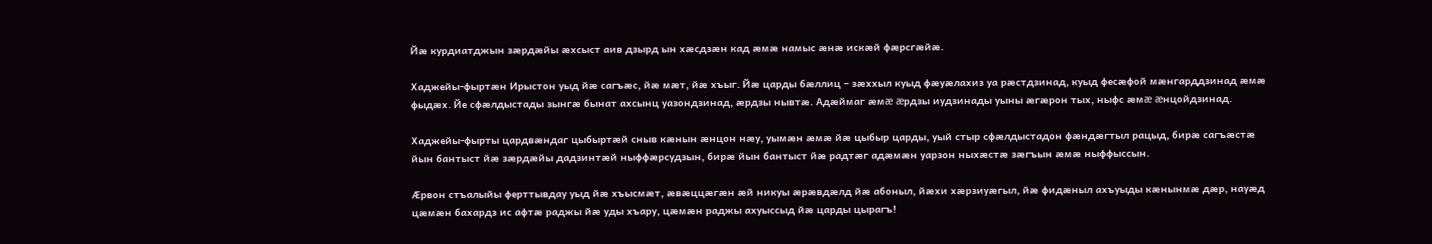Йæ курдиатджын зæрдæйы æхсыст аив дзырд ын хæсдзæн кад æмæ намыс æнæ искæй фæрсгæйæ.

Хаджейы-фыртæн Ирыстон уыд йæ сагъæс, йæ мæт, йæ хъыг. Йæ царды бæллиц – зæххыл куыд фæуæлахиз уа рæстдзинад, куыд фесæфой мæнгарддзинад æмæ фыдæх. Йе сфæлдыстады зынгæ бынат ахсынц уазондзинад, æрдзы нывтæ. Адæймаг æмæ æрдзы иудзинады уыны æгæрон тых, ныфс æмæ æнцойдзинад.

Хаджейы-фырты цардвæндаг цыбыртæй сныв кæнын æнцон нæу, уымæн æмæ йæ цыбыр царды, уый стыр сфæлдыстадон фæндæгтыл рацыд, бирæ сагъæстæ йын бантыст йæ зæрдæйы дадзинтæй ныффæрсудзын, бирæ йын бантыст йæ радтæг адæмæн уарзон ныхæстæ зæгъын æмæ ныффыссын.

Æрвон стъалыйы ферттывдау уыд йæ хъысмæт, æвæццæгæн æй никуы æрæвдæлд йæ абоныл, йæхи хæрзиуæгыл, йæ фидæныл ахъуыды кæнынмæ дæр, науæд цæмæн бахардз ис афтæ раджы йæ уды хъару, цæмæн раджы ахуыссыд йæ царды цырагъ!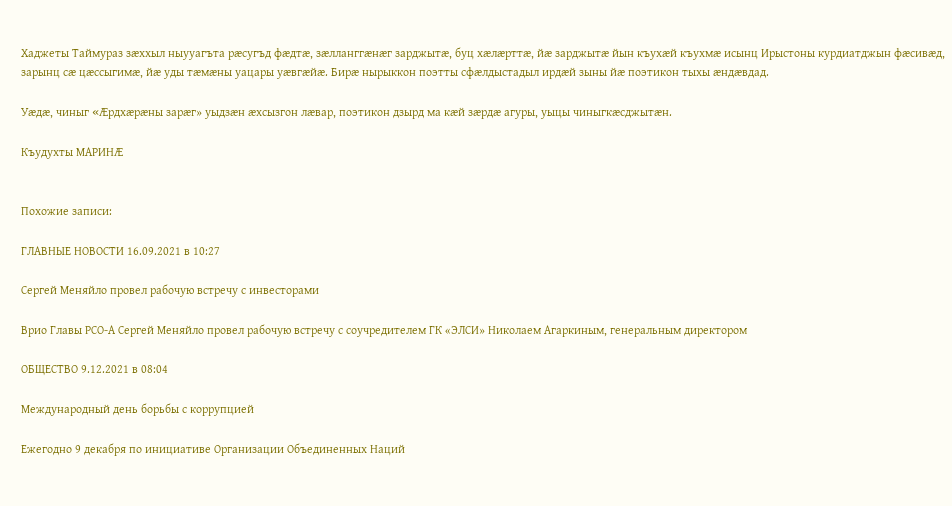Хаджеты Таймураз зæххыл ныууагъта рæсугъд фæдтæ, зæлланггæнæг зарджытæ, буц хæлæрттæ, йæ зарджытæ йын къухæй къухмæ исынц Ирыстоны курдиатджын фæсивæд, зарынц сæ цæссыгимæ, йæ уды тæмæны уацары уæвгæйæ. Бирæ нырыккон поэтты сфæлдыстадыл ирдæй зыны йæ поэтикон тыхы æндæвдад.

Уæдæ, чиныг «Æрдхæрæны зарæг» уыдзæн æхсызгон лæвар, поэтикон дзырд ма кæй зæрдæ агуры, уыцы чиныгкæсджытæн.

Къудухты МАРИНÆ


Похожие записи:

ГЛАВНЫЕ НОВОСТИ 16.09.2021 в 10:27

Сергей Меняйло провел рабочую встречу с инвесторами

Врио Главы РСО-А Сергей Меняйло провел рабочую встречу с соучредителем ГК «ЭЛСИ» Николаем Агаркиным, генеральным директором

ОБЩЕСТВО 9.12.2021 в 08:04

Международный день борьбы с коррупцией

Ежегодно 9 декабря по инициативе Организации Объединенных Наций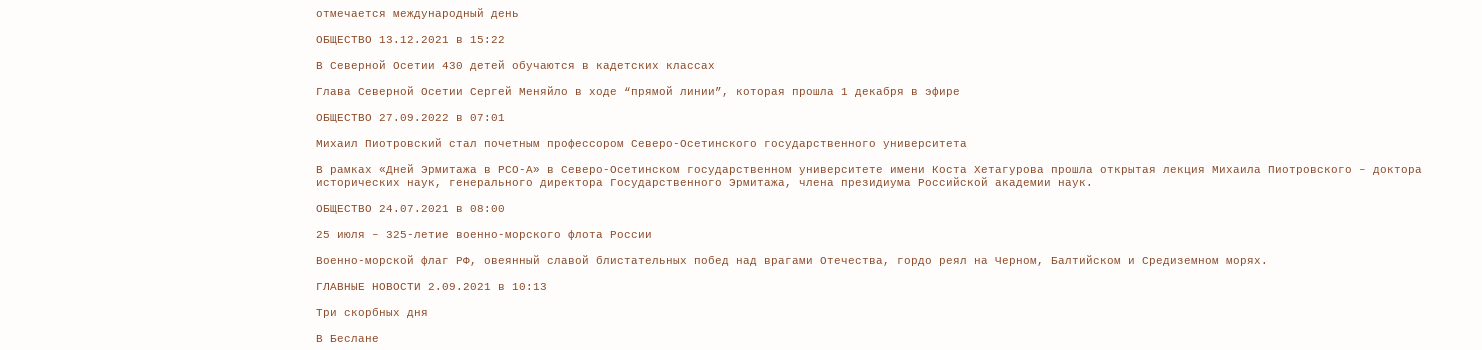отмечается международный день

ОБЩЕСТВО 13.12.2021 в 15:22

В Северной Осетии 430 детей обучаются в кадетских классах

Глава Северной Осетии Сергей Меняйло в ходе “прямой линии”, которая прошла 1 декабря в эфире

ОБЩЕСТВО 27.09.2022 в 07:01

Михаил Пиотровский стал почетным профессором Северо-Осетинского государственного университета

В рамках «Дней Эрмитажа в РСО-А» в Северо-Осетинском государственном университете имени Коста Хетагурова прошла открытая лекция Михаила Пиотровского – доктора исторических наук, генерального директора Государственного Эрмитажа, члена президиума Российской академии наук.

ОБЩЕСТВО 24.07.2021 в 08:00

25 июля – 325-летие военно-морского флота России

Военно-морской флаг РФ, овеянный славой блистательных побед над врагами Отечества, гордо реял на Черном, Балтийском и Средиземном морях.

ГЛАВНЫЕ НОВОСТИ 2.09.2021 в 10:13

Три скорбных дня

В Беслане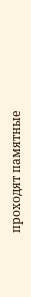проходят памятные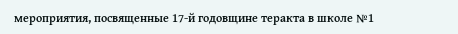мероприятия, посвященные 17-й годовщине теракта в школе №1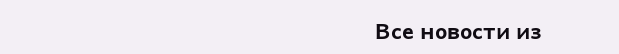Все новости из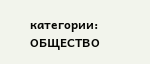категории: ОБЩЕСТВО